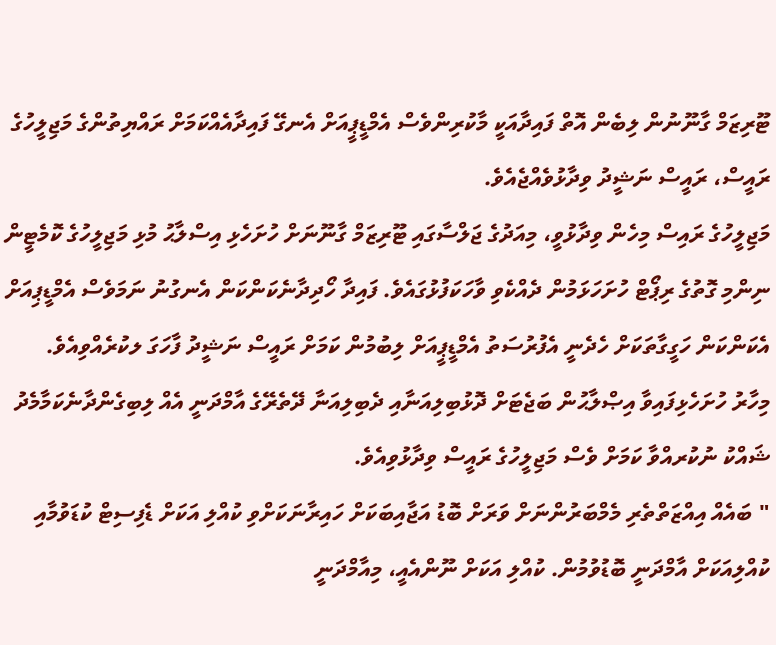ޓޫރިޒަމް ގާނޫނުން ލިބެން އޮތް ފައިދާއަކީ މާކުރިންވެސް އެމްޑީޕީއަށް އެނގޭ ފައިދާއެއްކަމަށް ރައްޔިތުންގެ މަޖިލީހުގެ ރައީސް، ރައީސް ނަޝީދު ވިދާޅުވެއްޖެއެވެ.
މަޖިލީހުގެ ރައިސް މިހެން ވިދާޅުވީ، މިއަދުގެ ޖަލްސާގައި ޓޫރިޒަމް ގާނޫނަށް ހުށަހެޅި އިސްލާޙު މުޅި މަޖިލީހުގެ ކޮމެޓީން ނިންމި ގޮތުގެ ރިޕޯޓް ހުށަހަޅަމުން ދެއްކެވި ވާހަކަފުޅުގައެވެ. ފައިދާ ހޯދިދާނެކަންކަން އެނގުނު ނަމަވެސް އެމްޑީޕިއަށް އެކަންކަން ހަގީގާތަކަށް ހެދެނީ އެފުރުސަތު އެމްޑީޕީއަށް ލިބުމުން ކަމަށް ރައީސް ނަޝީދު ފާހަގަ ލކުރެއްވިއެވެ.
މިހާރު ހުށަހެޅިފައިވާ އިޞްލާޙުން ބަޖެޓަށް ދޮޅުބިލިއަނާއި ދެބިލިއަނާ ދޭތެރޭގެ އާމްދަނީ އެއް ލިބިގެންދާނެކަމާމެދު ޝައްކު ނުކުރއްވާ ކަމަށް ވެސް މަޖިލީހުގެ ރައީސް ވިދާޅުވިއެވެ.
" ބައެއް އިއްޒަތްތެރި މެމްބަރުންނަށް ވަރަށް ބޮޑު އަޖާއިބަކަށް ހައިރާނަކަށްވި ކުއްލި އަކަށް ޑެފިސިޓް ކުޑަވުމާއި ކުއްލިއަކަށް އާމްދަނީ ބޮޑުވުމުން. ކުއްލި އަކަށް ނޫންއެއީ، މިއާމްދަނީ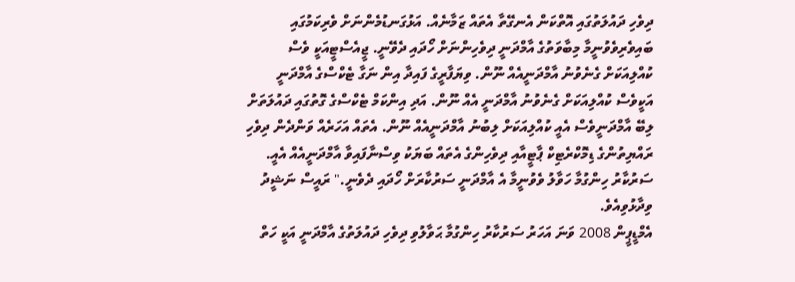ދިވެހި ދައުލަތުގައި އޮތްކަން އެނގޭތާ އެތައް ޒަމާނެއް. އަޅުގަނޑުމެންނަށް ވެރިކަމުގައި ބައިވެރިވެވުނީމާ މިބާވަތުގެ އާމްދަނީ ދިވެހިންނަށް ހޯދައި ދެވޭނީ. ޖީއެސްޓީއަކީ ވެސް ކުއްލިއަކަށް ގެނެވުނު އާމްދަނީއެއް ނޫން. ވިޔަފާރީގެ ފައިދާ އިން ނަގާ ޓެކްސްގެ އާމްދަނީ އަކީވެސް ކުއްލިއަކަށް ގެނެވުނު އާމްދަނީ އެއް ނޫން. އަދި އިންކަމް ޓެކްސްގެ ގޮތުގައި ދައުލަތަށް ލިބޭ އާމްދަނީވެސް އެއީ ކުއްލިއަކަށް ލިބުނު އާމްދަނީއެއް ނޫން. އެތައް އަހަރެއް ވަންދެން ދިވެހި ރައްޔިތުންގެ ޑިމޮކްރެޓިކް ޕާޓީއާއި ދިވެހިންގެ އެތައް ބަޔަކު ވިސްނާފައިވާ އާމްދަނީއެއް އެއީ. ސަރުކާރު ހިންގުމާ ހަވާލު ވެވުނީމާ އެ އާމްދަނީ ސަރުކާރަށް ހޯދައި ދެވެނީ." ރައީސް ނަޝީދު ވިދާޅުވިއެވެ.
އެމްޑީޕީން 2008 ވަނަ އަހަރު ސަރުކާރު ހިންގުމާ ޙަވާލުވި ދިވެހި ދައުލަތުގެ އާމްދަނީ އަކީ ހަތް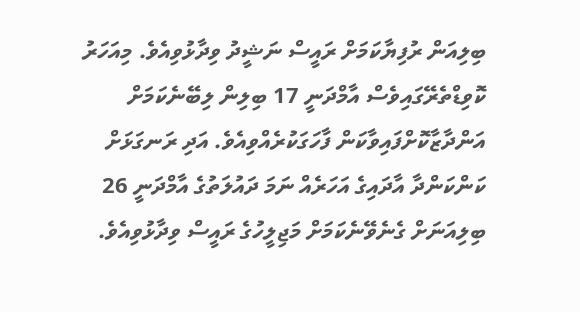ބިލިއަން ރުފިޔާކަމަށް ރައީސް ނަޝީދު ވިދާޅުވިއެވެ. މިއަހަރު ކޮވިޑްތެރޭގައިވެސް އާމްދަނީ 17 ބިލިން ލިބޭނެކަމަށް އަންދާޒާކޮށްފައިވާކަން ފާހަގަކުރެއްވިއެވެ. އަދި ރަނގަޅަށް ކަންކަންދާ އާދައިގެ އަހަރެއް ނަމަ ދައުލަތުގެ އާމްދަނީ 26 ބިލިއަނަށް ގެނެވޭނެކަމަށް މަޖިލީހުގެ ރައީސް ވިދާޅުވިއެވެ.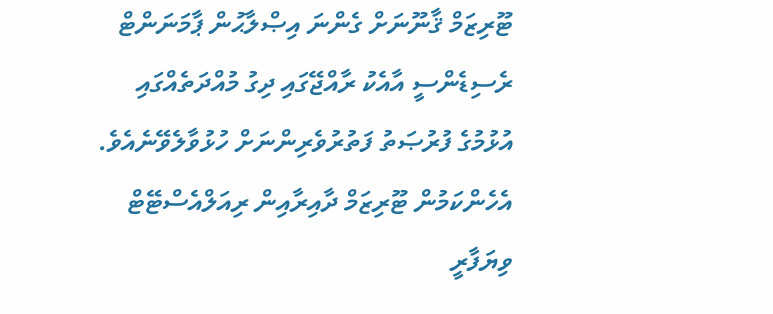ޓޫރިޒަމް ޤާނޫނަށް ގެންނަ އިޞްލާޙުން ޕާމަނަންޓް ރެސިޑެންސީ އާއެކު ރާއްޖޭގައި ދިގު މުއްދަތެއްގައި އުޅުމުގެ ފުރުޞަތު ފަތުރުވެރިންނަށް ހުޅުވާލެވޭނެއެވެ. އެހެންކަމުން ޓޫރިޒަމް ދާއިރާއިން ރިއަލްއެސްޓޭޓް ވިޔަފާރީ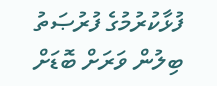ފުޅާކުރުމުގެ ފުރުޞަތު ބިލުން ވަރަށް ބޮޑަށް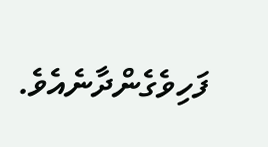ފަހިވެގެންދާނެއެވެ.